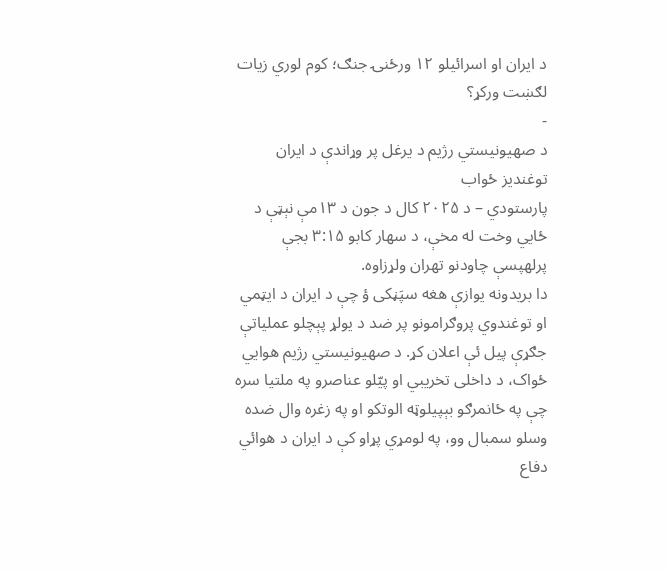د ایران او اسرائیلو ۱۲ ورځنۍ جنګ؛ کوم لوري زیات لګښت ورکړ؟
-
د صهیونیستي رژیم د یرغل پر وړاندې د ایران توغندیز ځواب
پارستودي – د ۲۰۲۵ کال د جون د ۱۳مې نېټې د ځايي وخت له مخې، د سهار کابو ۳:۱۵ بجې پرلهپسې چاودنو تهران ولړزاوه.
دا بریدونه یوازې هغه سپَڼکی ؤ چې د ایران د ایټمي او توغندوي پروګرامونو پر ضد د یولړ پېچلو عملیاتې جګړې پیل ئې اعلان کړ. د صهیونیستي رژیم هوايي ځواک، د داخلی تخریبي او پيّلو عناصرو په ملتیا سره چې په ځانمرګو بېپیلوټه الوتکو او په زغره وال ضده وسلو سمبال وو، په لومړي پړاو کې د ایران د هوائي دفاع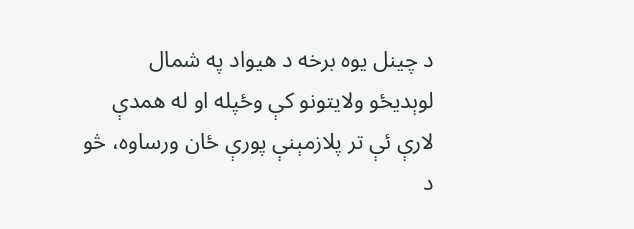د چینل یوه برخه د هیواد په شمال لوېدیځو ولایتونو کې وځپله او له همدې لارې ئې تر پلازمېنې پورې ځان ورساوه، څو د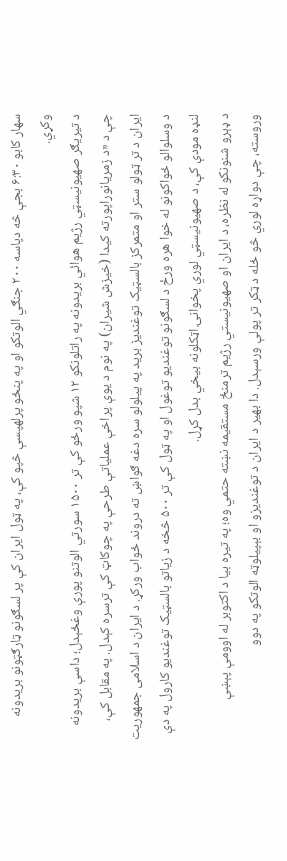سهار کابو ۶:۳۰ بجې څه دپاسه ۲۰۰ جنګي الوتکو او په پنځو پرلهپسې څپو کې، په ټول ایران کې پر لسګونو ټارګټونو بریدونه وکړي.
د تیریګر صهیونیسټي رژیم هوائي بریدونه په راتلونکو ۱۲ شپو ورځو کې تر ۱۵۰۰ سورتي الوتنو پورې وغځېدل؛ داسې بریدونه چې د «د زمریانوراپورته کیدا (خیزش شیران) په نوم د یوې پراخې عملیاتې طرحې په چوکاټ کې ترسره کېدل. په مقابل کې، ایران د تر ټولو ستر او متمرکز بالسټیک توغندیز برید په پیلولو سره دغه ګواښ ته دروند ځواب ورکړ. د ایران د اسلامی جمهوریت د وسلوالو ځواکونو له خوا هره ورځ د لسګونو توغندیو توغول او په ټول کې تر ۵۰۰ څخه د زیاتو بالسټیک توغندیو کارول په دې لنډه مودې کې، د صهیونیسټي لوري پخوانۍ اټکلونه بیخي بدل کړل.
د ډېرو شنونکو له نظره، د ایران او صهیونیستي رژیم ترمنځ مستقیمه نښته حتمي وه؛ په تیره بیا د اکتوبر له اوومې پېښې وروسته، چې دواړه لوري څو ځله د ټکر تر پولې ورسېدل. دا بهیر د ایران د توغندیزو او بېپیلوټه الوتکو په دوو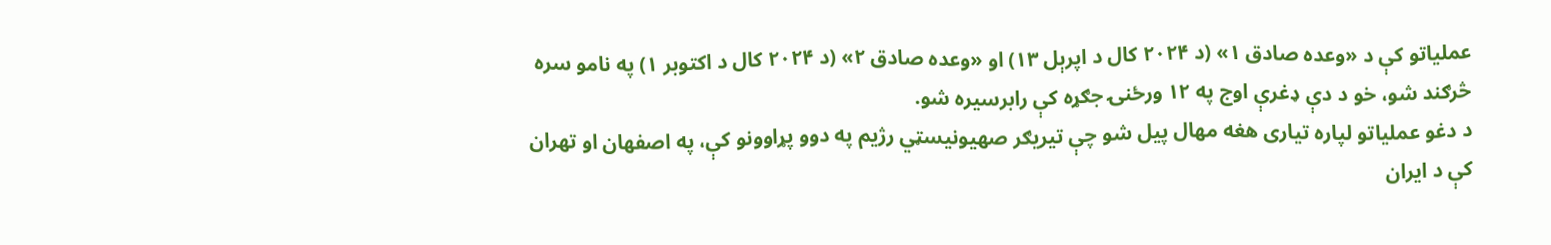عملیاتو کې د «وعده صادق ۱» (د ۲۰۲۴ کال د اپرېل ۱۳) او «وعده صادق ۲» (د ۲۰۲۴ کال د اکتوبر ۱) په نامو سره څرګند شو، خو د دې ډغرې اوج په ۱۲ ورځنۍ جګړه کې رابرسیره شو.
د دغو عملیاتو لپاره تیاری هغه مهال پیل شو چې تیریګر صهیونیسټي رژیم په دوو پړاوونو کې، په اصفهان او تهران کې د ایران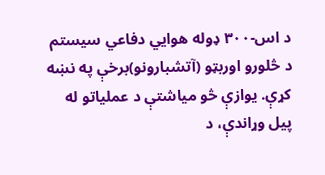د اس-۳۰۰ ډوله هوايي دفاعي سیستم د څلورو اوربټو (آتشبارونو)برخې په نښه کړې. یوازې څو میاشتې د عملیاتو له پیل وړاندې، د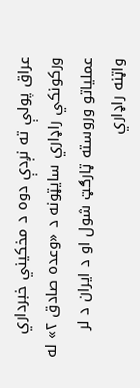عراق پولې ته نږدې دوه د مخکیني خبرداري ورکونکي راډاري سایټونه د «وعده صادق ۲» له عملیاتو وروسته ټارګټ شول او د ایران د لر واټنه راډاري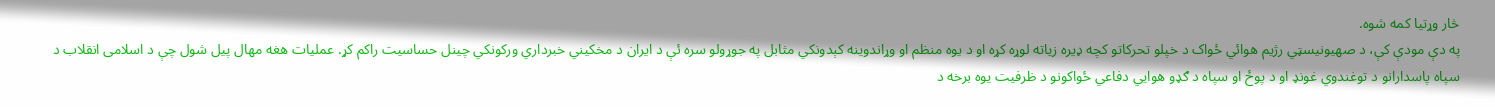څار وړتیا کمه شوه.
په دې مودې کې، د صهیونیسټي رژیم هوائي ځواک د خپلو تحرکاتو کچه ډیره زیاته لوړه کړه او د یوه منظم او وړاندوینه کېدونکي مثابل په جوړولو سره ئې د ایران د مخکیني خبرداري ورکونکي چینل حساسیت راکم کړ. عملیات هغه مهال پیل شول چې د اسلامی انقلاب د سپاه پاسدارانو د توغندوي غونډ او د پوځ او سپاه د ګډو هوايي دفاعي ځواکونو د ظرفیت یوه برخه د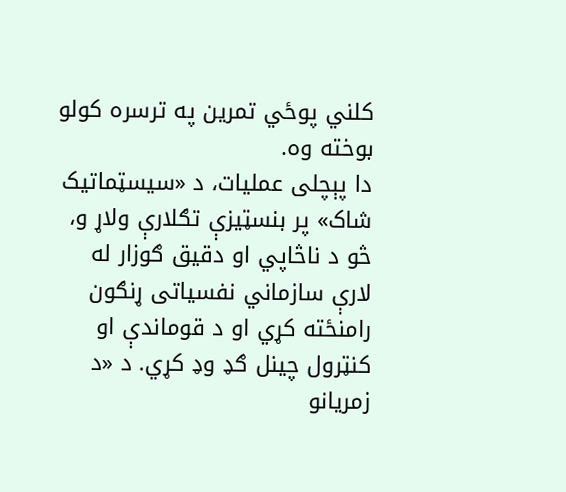کلني پوځي تمرین په ترسره کولو بوخته وه.
دا پېچلی عملیات، د «سیسټماتيک شاک» پر بنسټیزې تګلارې ولاړ و، څو د ناڅاپي او دقیق ګوزار له لارې سازماني نفسیاتی ړنګون رامنځته کړي او د قوماندې او کنټرول چینل ګډ وډ کړي. د «د زمریانو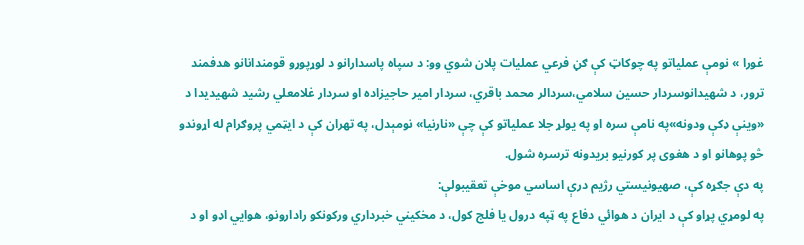غورا » نومې عملیاتو په چوکاټ کې ګڼ فرعي عملیات پلان شوي وو: د سپاه پاسدارانو د لوړپوړو قومندانانو هدفمند ترور، د شهیدانوسردار حسین سلامي،سردالر محمد باقري، سردار امیر حاجيزاده او سردار غلامعلي رشید شهیدیدا د «وینې ډکې ودونه»په نامې سره او په یولړ جلا عملیاتو کې چې «نارنیا» نومېدل، په تهران کې د ایټمي پروګرام له اړوندو څو پوهانو او د هغوی پر کورنیو بریدونه ترسره شول.
په دې جګړه کې، صهیونیستي رژیم درې اساسي موخې تعقیبولې:
په لومړي پړاو کې د ایران د هوائي دفاع په ټپه درول یا فلج کول، د مخکیني خبرداري ورکونکو رادارونو، هوايي اډو او د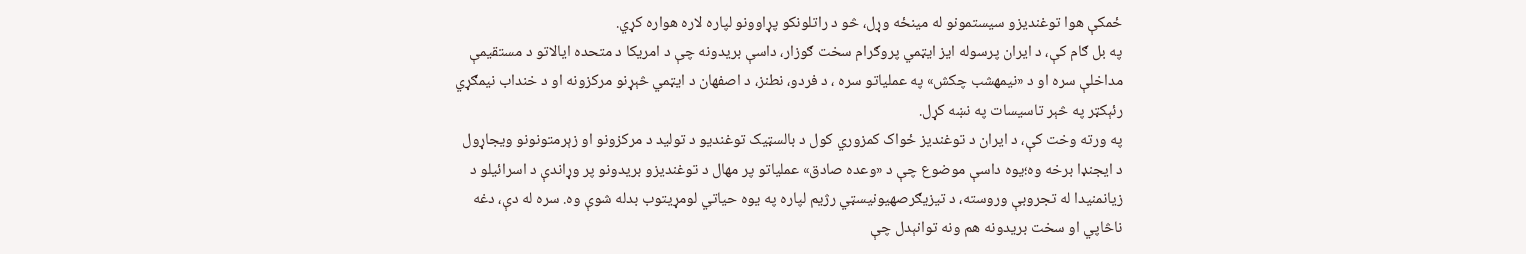ځمکې هوا توغندیزو سیستمونو له مینځه وړل، څو د راتلونکو پړاوونو لپاره لاره هواره کړي.
په بل ګام کې، د ایران پرسوله ایز ایټمي پروګرام سخت ګوزار، داسې بریدونه چې د امریکا د متحده ایالاتو د مستقیمې مداخلې سره او د «نیمهشب چکش» په عملیاتو سره ، د فردو، نطنز، د اصفهان د ایټمي څېړنو مرکزونه او د خنداب نیمګړي رئېکټر په څېر تاسیسات په نښه کړل.
په ورته وخت کې، د ایران د توغندیز ځواک کمزوري کول د بالسټیک توغندیو د تولید د مرکزونو او زېرمتونونو ویجاړول د ایجنډا برخه وه؛یوه داسې موضوع چې د «وعده صادق» عملیاتو پر مهال د توغندیزو بریدونو پر وړاندې د اسرائیلو د زیانمنیدا له تجروبې وروسته، د تیزیګرصهیونیسټي رژیم لپاره په یوه حیاتي لومړیتوب بدله شوې وه. سره له دې، دغه ناڅاپي او سخت بریدونه هم ونه توانېدل چې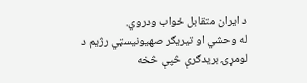د ایران متقابل ځواب ودروي.
له وحشي او تیریګر صهیونیسټي رژیم د لومړۍ بریدګرې څپې څخه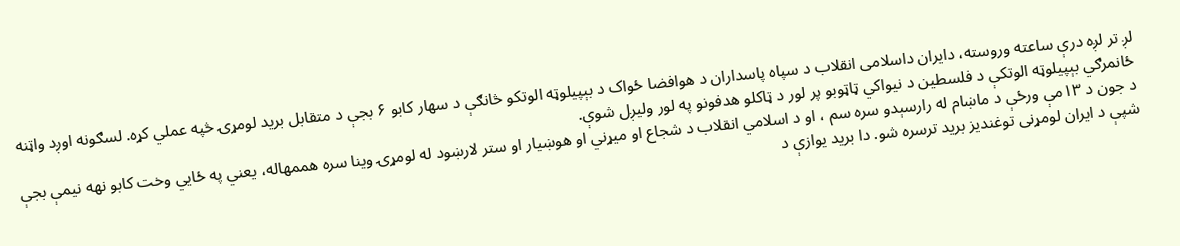لږ تر لږه درې ساعته وروسته، دایران داسلامی انقلاب د سپاه پاسداران د هوافضا ځواک د بېپیلوټه الوتکو څانګې د سهار کابو ۶ بجې د متقابل برید لومړۍ څپه عملي کړه. لسګونه اوږد واټنه ځانمرګي بېپیلوټه الوتکې د فلسطین د نیواکي ټاټوبو پر لور د ټاکلو هدفونو په لور ولیږل شوې.
د جون د ۱۳مې ورځې د ماښام له رارسېدو سره سم ، او د اسلامي انقلاب د شجاع او میړني او هوښیار او ستر لارښود له لومړۍ وینا سره هممهاله، یعني په ځايي وخت کابو نهه نیمې بجې شپې د ایران لومړنی توغندیز برید ترسره شو. دا برید یوازې د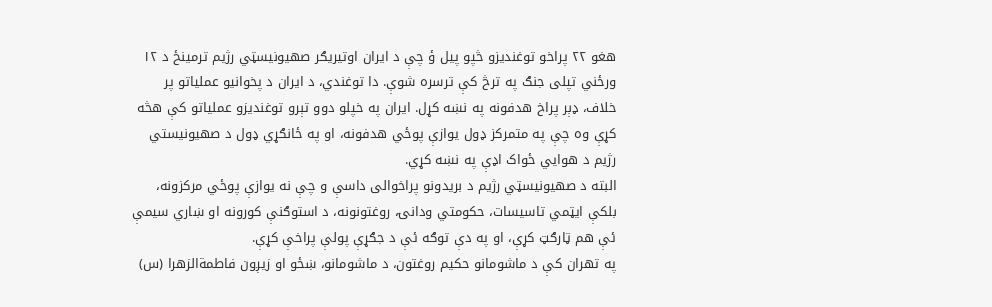هغو ۲۲ پراخو توغندیزو څپو پیل ؤ چې د ایران اوتیریګر صهیونیسټي رژیم ترمینځ د ۱۲ ورځني تپلی جنګ په ترڅ کې ترسره شوې. دا توغندي، د ایران د پخوانیو عملیاتو پر خلاف، ډېر پراخ هدفونه په نښه کړل. ایران په خپلو دوو تېرو توغندیزو عملیاتو کې هڅه کړې وه چې په متمرکز ډول یوازې پوځي هدفونه، او په ځانګړي ډول د صهیونیستي رژیم د هوايي ځواک اډې په نښه کړي.
البته د صهیونیسټي رژیم د بریدونو پراخوالی داسې و چې نه یوازې پوځي مرکزونه، بلکې ایټمي تاسیسات، حکومتي ودانۍ، روغتونونه، د استوګنې کورونه او ښاري سیمې ئې هم ټارګټ کړې، او په دې توګه ئې د جګړې پولې پراخې کړې.
په تهران کې د ماشومانو حکیم روغتون، د ماشومانو، ښځو او زیږون فاطمةالزهرا (س)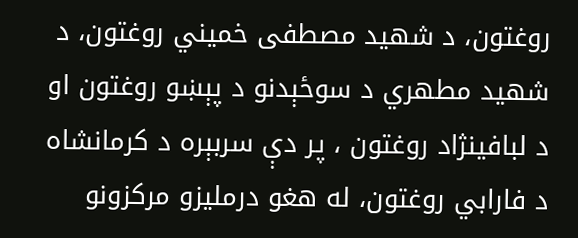روغتون، د شهید مصطفی خمیني روغتون، د شهید مطهري د سوځېدنو د پېښو روغتون او د لبافينژاد روغتون ، پر دې سربېره د کرمانشاه د فارابي روغتون، له هغو درملیزو مرکزونو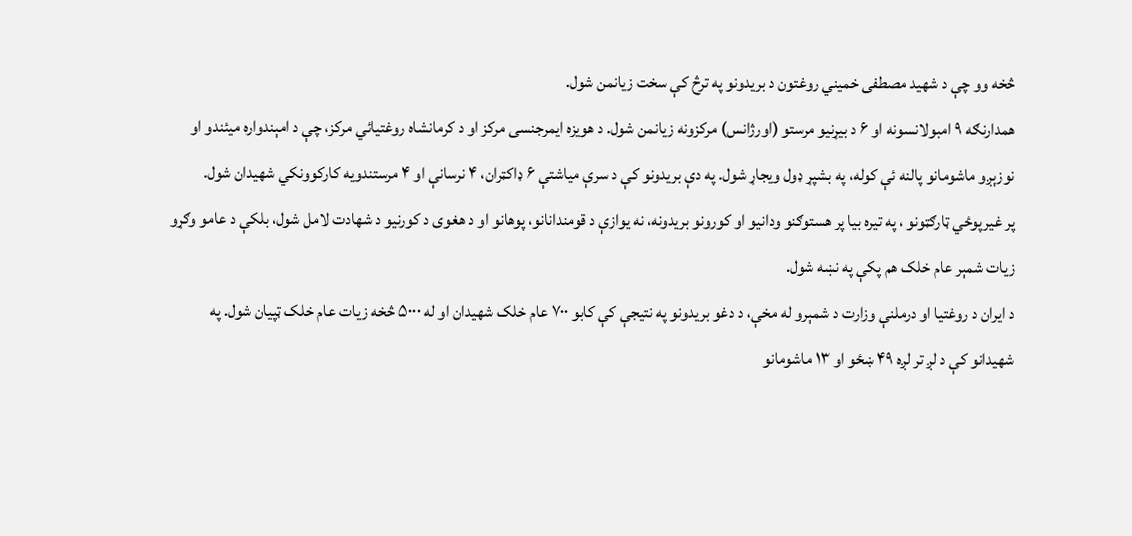څخه وو چې د شهید مصطفی خمیني روغتون د بریدونو په ترڅ کې سخت زیانمن شول.
همدارنګه ۹ امبولانسونه او ۶ د بیړنیو مرستو (اورژانس) مرکزونه زیانمن شول. د هویزه ایمرجنسی مرکز او د کرمانشاه روغتیائي مرکز، چې د امېندواره میئندو او نوزېږو ماشومانو پالنه ئې کوله، په بشپړ ډول ویجاړ شول. په دې بریدونو کې د سرې میاشتې ۶ ډاکټران، ۴ نرسانې او ۴ مرستندویه کارکوونکي شهیدان شول.
پر غیرپوځي ټارګټونو ، په تیره بیا پر هستوګنو ودانیو او کورونو بریدونه، نه یوازې د قومندانانو، پوهانو او د هغوی د کورنیو د شهادت لامل شول، بلکې د عامو وګړو زیات شمېر عام خلک هم پکې په نښه شول.
د ایران د روغتیا او درملنې وزارت د شمېرو له مخې، د دغو بریدونو په نتیجې کې کابو ۷۰۰ عام خلک شهیدان او له ۵۰۰۰ څخه زیات عام خلک ټپیان شول. په شهیدانو کې د لږ تر لږه ۴۹ ښځو او ۱۳ ماشومانو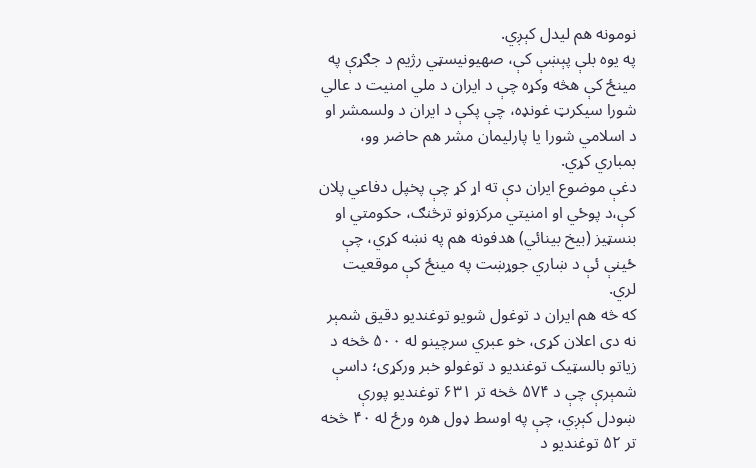نومونه هم لیدل کېږي.
په یوه بلې پېښې کې، صهیونیسټي رژیم د جګړې په مینځ کې هڅه وکړه چې د ایران د ملي امنیت د عالي شورا سیکرټ غونډه، چې پکې د ایران د ولسمشر او د اسلامي شورا یا پارلیمان مشر هم حاضر وو، بمباري کړي.
دغې موضوع ایران دې ته اړ کړ چې پخپل دفاعي پلان کې،د پوځي او امنیتي مرکزونو ترڅنګ، حکومتي او بنسټیز (بیخ بینائي) هدفونه هم په نښه کړي، چې ځینې ئې د ښاري جوړښت په مینځ کې موقعیت لري.
که څه هم ایران د توغول شویو توغندیو دقیق شمېر نه دی اعلان کړی، خو عبري سرچینو له ۵۰۰ څخه د زیاتو بالسټیک توغندیو د توغولو خبر ورکړی؛ داسې شمېرې چې د ۵۷۴ څخه تر ۶۳۱ توغندیو پورې ښودل کېږي، چې په اوسط ډول هره ورځ له ۴۰ څخه تر ۵۲ توغندیو د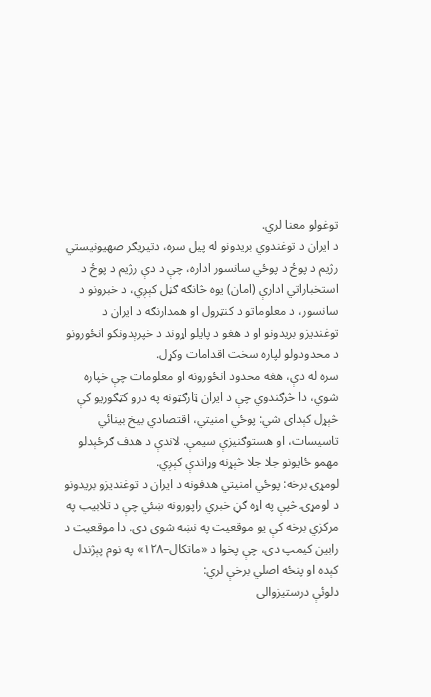توغولو معنا لري.
د ایران د توغندوي بریدونو له پیل سره، دتیریګر صهیونیستي رژیم د پوځ د پوځي سانسور اداره، چې د دې رژیم د پوځ د استخباراتي ادارې (امان) یوه څانګه ګڼل کېږي، د خبرونو د سانسور، د معلوماتو د کنټرول او همدارنګه د ایران د توغندیزو بریدونو او د هغو د پایلو اړوند د خپرېدونکو انځورونو د محدودولو لپاره سخت اقدامات وکړل.
سره له دې، هغه محدود انځورونه او معلومات چې خپاره شوي، دا څرګندوي چې د ایران ټارګټونه په درو کټګوریو کې څېړل کېدای شي: پوځي امنیتي، اقتصادي بیخ بینائي تاسیسات، او هستوګنیزې سیمې. لاندې د هدف ګرځېدلو مهمو ځایونو جلا جلا څېړنه وړاندې کېږي.
لومړۍ برخه: پوځي امنیتي هدفونه د ایران د توغندیزو بریدونو د لومړۍ څپې په اړه ګڼ خبري راپورونه ښئي چې د تلابیب په مرکزي برخه کې یو موقعیت په نښه شوی دی. دا موقعیت د رابین کیمپ دی، چې پخوا د «ماتکال–۱۲۸» په نوم پېژندل کېده او پنځه اصلي برخې لري:
دلوئې درستیزوالی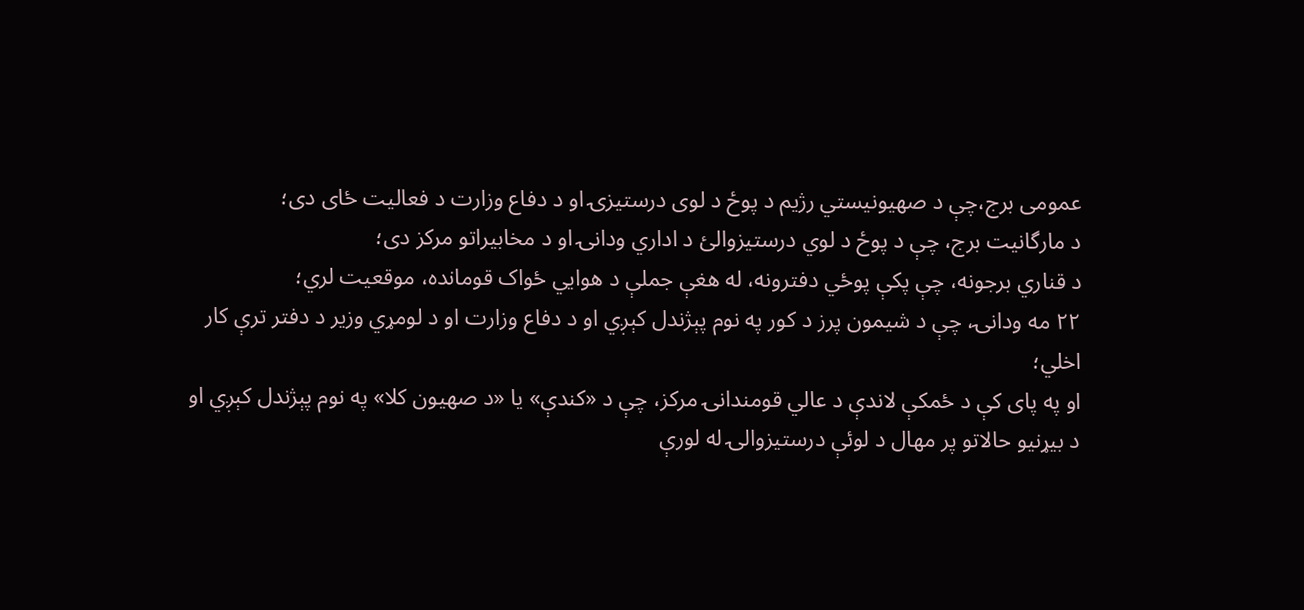عمومی برج،چې د صهیونیستي رژیم د پوځ د لوی درستیزۍ او د دفاع وزارت د فعالیت ځای دی؛
د مارگانیت برج، چې د پوځ د لوي درستیزوالئ د اداري ودانۍ او د مخابیراتو مرکز دی؛
د قناري برجونه، چې پکې پوځي دفترونه، له هغې جملې د هوايي ځواک قومانده، موقعیت لري؛
۲۲ مه ودانۍ، چې د شیمون پرز د کور په نوم پېژندل کېږي او د دفاع وزارت او د لومړي وزیر د دفتر ترې کار اخلي؛
او په پای کې د ځمکې لاندې د عالي قومندانۍ مرکز، چې د «کندې» یا «د صهیون کلا» په نوم پېژندل کېږي او د بیړنیو حالاتو پر مهال د لوئې درستیزوالۍ له لورې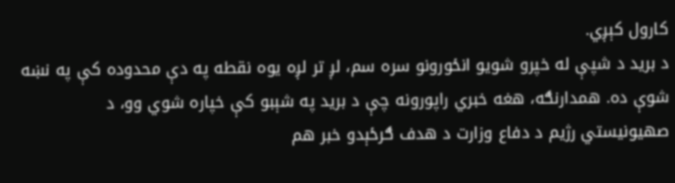کارول کېږي.
د برید د شپې له خپرو شویو انځورونو سره سم، لږ تر لږه یوه نقطه په دې محدوده کې په نښه شوې ده. همدارنګه، هغه خبري راپورونه چې د برید په شېبو کې خپاره شوي وو، د صهیونیستي رژیم د دفاع وزارت د هدف ګرځېدو خبر هم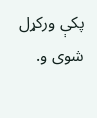پکې ورکړل شوی و.